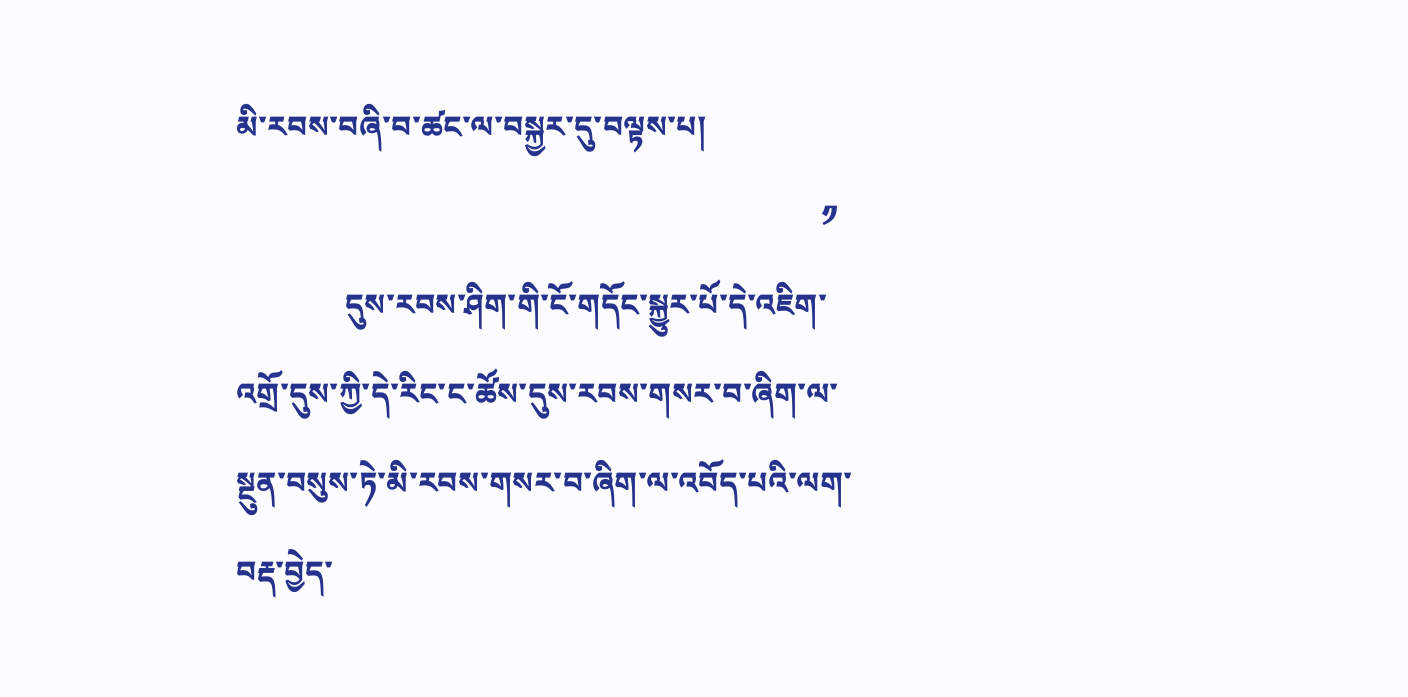མི་རབས་བཞི་བ་ཚང་ལ་བསྐྱར་དུ་བལྟས་པ།
                                                                           ༡
              དུས་རབས་ཤིག་གི་ངོ་གདོང་སྐྱུར་པོ་དེ་འཇིག་འགྲོ་དུས་ཀྱི་དེ་རིང་ང་ཚོས་དུས་རབས་གསར་བ་ཞིག་ལ་སྔུན་བསུས་ཏེ་མི་རབས་གསར་བ་ཞིག་ལ་འབོད་པའི་ལག་བརྡ་བྱེད་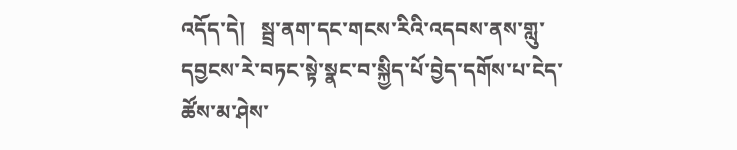འདོད་དེ།   སྦྲ་ནག་དང་གངས་རིའི་འདབས་ནས་གླུ་དབྱངས་རེ་བཏང་སྟེ་སྣང་བ་སྐྱིད་པོ་བྱེད་དགོས་པ་ངེད་ཚོས་མ་ཤེས་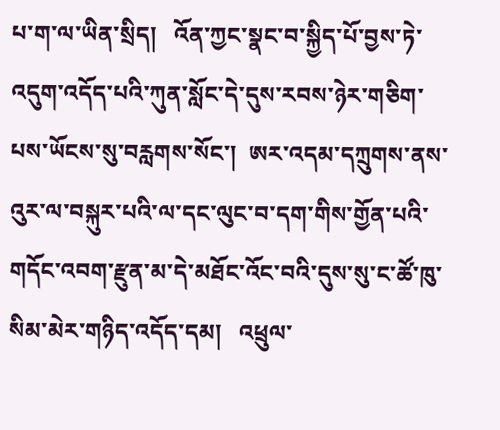པ་ག་ལ་ཡིན་སྲིད།   འོན་ཀྱང་སྣང་བ་སྐྱིད་པོ་བྱས་ཏེ་འདུག་འདོད་པའི་ཀུན་སློང་དེ་དུས་རབས་ཉེར་གཅིག་པས་ཡོངས་སུ་བརླགས་སོང་།  ཨར་འདམ་དཀྲུགས་ནས་འུར་ལ་བསྐུར་པའི་ལ་དང་ལུང་བ་དག་གིས་གྱོན་པའི་གདོང་འབག་རྫུན་མ་དེ་མཐོང་འོང་བའི་དུས་སུ་ང་ཚོ་ཁུ་སིམ་མེར་གཉིད་འདོད་དམ།   འཕྲུལ་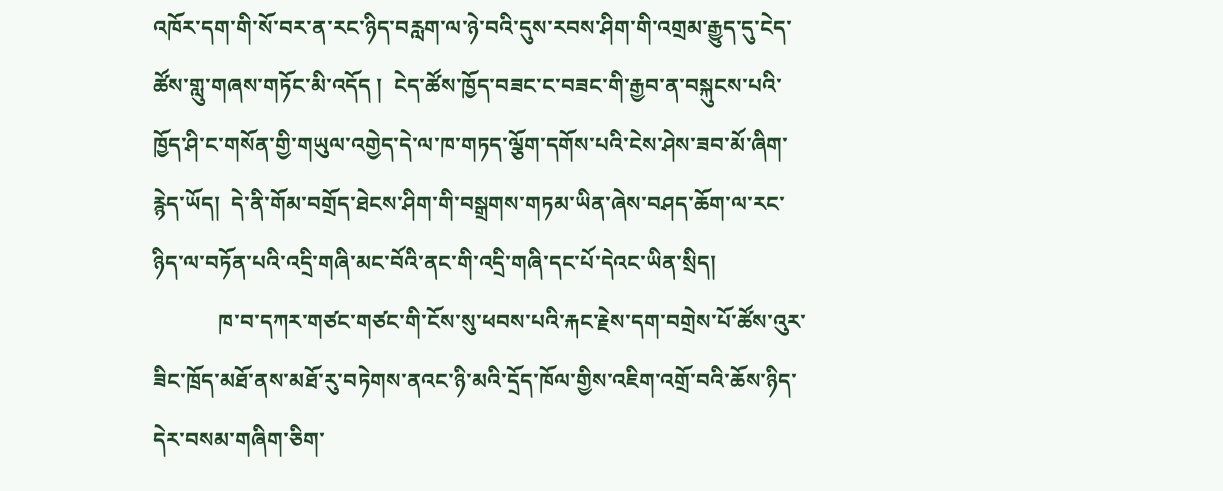འཁོར་དག་གི་སོ་བར་ན་རང་ཉིད་བརླག་ལ་ཉེ་བའི་དུས་རབས་ཤིག་གི་འགྲམ་རྒྱུད་དུ་ངེད་ཚོས་གླུ་གཞས་གཏོང་མི་འདོད །  ངེད་ཚོས་ཁྱོད་བཟང་ང་བཟང་གི་རྒྱབ་ན་བསྐུངས་པའི་ཁྱོད་ཤི་ང་གསོན་གྱི་གཡུལ་འགྱེད་དེ་ལ་ཁ་གཏད་ལྕོག་དགོས་པའི་ངེས་ཤེས་ཟབ་མོ་ཞིག་རྙེད་ཡོད།  དེ་ནི་གོམ་བགྲོད་ཐེངས་ཤིག་གི་བསྒྲགས་གཏམ་ཡིན་ཞེས་བཤད་ཆོག་ལ་རང་ཉིད་ལ་བཏོན་པའི་འདྲི་གཞི་མང་བོའི་ནང་གི་འདྲི་གཞི་དང་པོ་དེའང་ཡིན་སྲིད།
            ཁ་བ་དཀར་གཙང་གཙང་གི་ངོས་སུ་ཕབས་པའི་རྐང་རྗེས་དག་བགྲེས་པོ་ཚོས་འུར་ཟིང་ཁྲོད་མཐོ་ནས་མཐོ་རུ་བཏེགས་ནའང་ཉི་མའི་དྲོད་ཁོལ་གྱིས་འཇིག་འགྲོ་བའི་ཆོས་ཉིད་དེར་བསམ་གཞིག་ཅིག་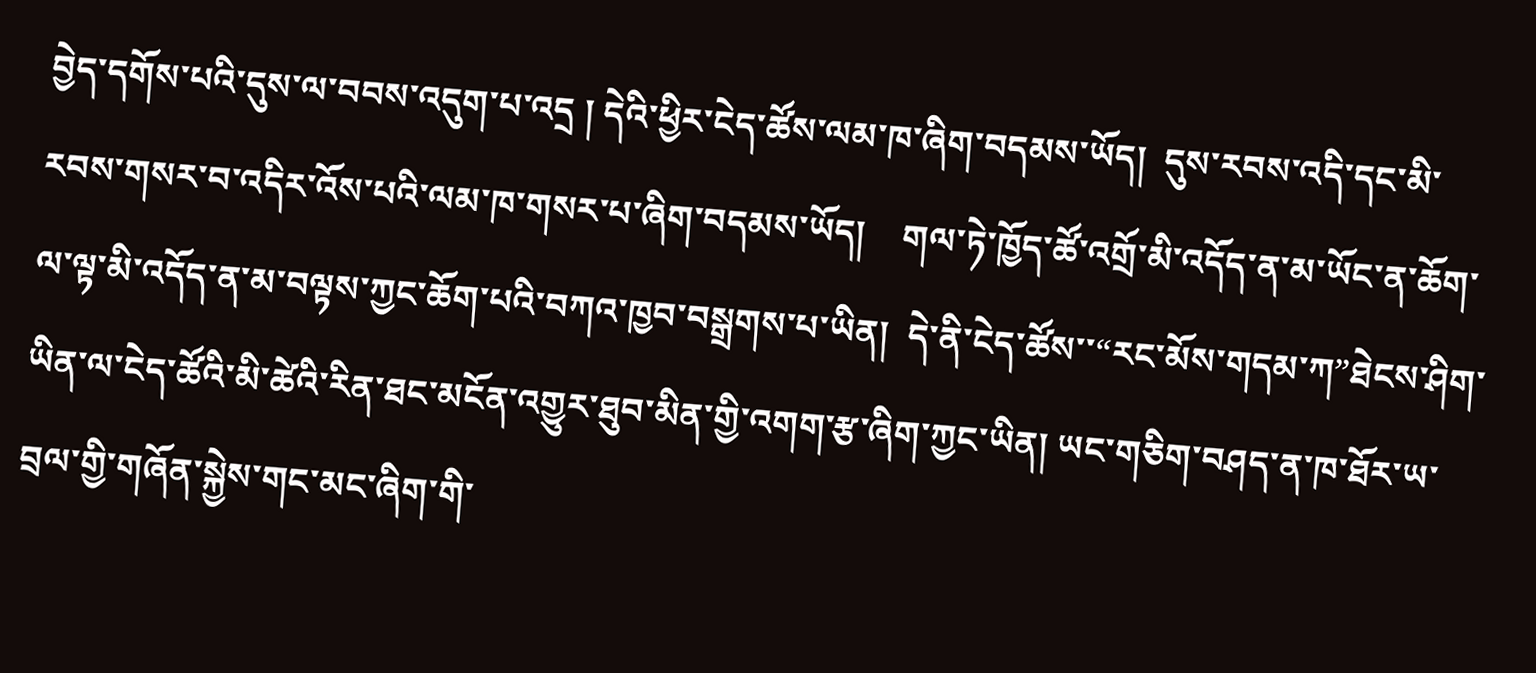བྱེད་དགོས་པའི་དུས་ལ་བབས་འདུག་པ་འདྲ ། དེའི་ཕྱིར་ངེད་ཚོས་ལམ་ཁ་ཞིག་བདམས་ཡོད།  དུས་རབས་འདི་དང་མི་རབས་གསར་བ་འདིར་འོས་པའི་ལམ་ཁ་གསར་པ་ཞིག་བདམས་ཡོད།    གལ་ཏེ་ཁྱོད་ཚོ་འགྲོ་མི་འདོད་ན་མ་ཡོང་ན་ཆོག་ལ་ལྟ་མི་འདོད་ན་མ་བལྟས་ཀྱང་ཆོག་པའི་བཀའ་ཁྱབ་བསྒྲགས་པ་ཡིན།  དེ་ནི་ངེད་ཚོས་་“རང་མོས་གདམ་ཀ”ཐེངས་ཤིག་ཡིན་ལ་ངེད་ཚོའི་མི་ཚེའི་རིན་ཐང་མངོན་འགྱུར་ཐུབ་མིན་གྱི་འགག་རྩ་ཞིག་ཀྱང་ཡིན། ཡང་གཅིག་བཤད་ན་ཁ་ཐོར་ཡ་བྲལ་གྱི་གཞོན་སྐྱེས་གང་མང་ཞིག་གི་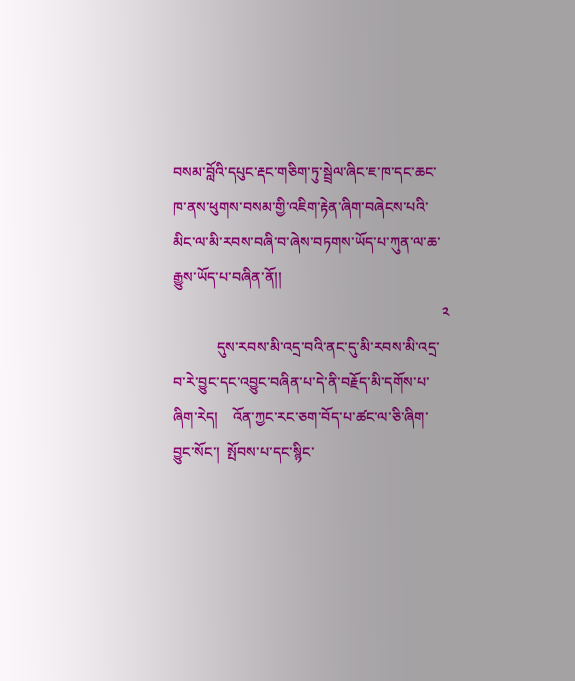བསམ་བློའི་དཔུང་རྡང་གཅིག་ཏུ་སྦྲེལ་ཞིང་ཇ་ཁ་དང་ཆང་ཁ་ནས་ཕུགས་བསམ་གྱི་འཇིག་རྟེན་ཞིག་བཞེངས་པའི་མིང་ལ་མི་རབས་བཞི་བ་ཞེས་བཏགས་ཡོད་པ་ཀུན་ལ་ཆ་རྒྱུས་ཡོད་པ་བཞིན་ནོ།།
                                                                          ༢
            དུས་རབས་མི་འདྲ་བའི་ནང་དུ་མི་རབས་མི་འདྲ་བ་རེ་བྱུང་དང་འབྱུང་བཞིན་པ་དེ་ནི་བརྗོད་མི་དགོས་པ་ཞིག་རེད།    འོན་ཀྱང་རང་ཅག་བོད་པ་ཚང་ལ་ཅི་ཞིག་བྱུང་སོང་།  སྤོབས་པ་དང་སྙིང་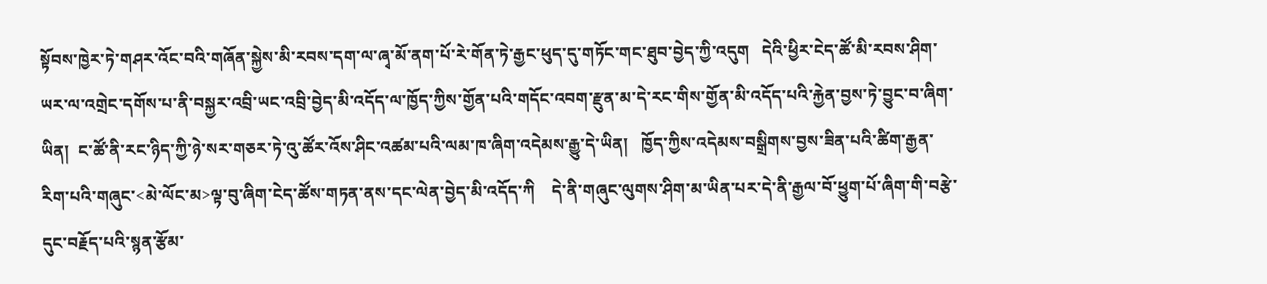སྟོབས་ཁྱེར་ཏེ་གཤར་འོང་བའི་གཞོན་སྐྱེས་མི་རབས་དག་ལ་ཞྭ་མོ་ནག་པོ་རེ་གོན་ཏེ་རྒྱང་ཕུད་དུ་གཏོང་གང་ཐུབ་བྱེད་ཀྱི་འདུག   དེའི་ཕྱིར་ངེད་ཚོ་མི་རབས་ཤིག་ཡར་ལ་འགྲེང་དགོས་པ་ནི་བསྐྱར་འབྲི་ཡང་འབྲི་བྱེད་མི་འདོད་ལ་ཁྱོད་ཀྱིས་གྱོན་པའི་གདོང་འབག་རྫུན་མ་དེ་རང་གིས་གྱོན་མི་འདོད་པའི་རྐྱེན་བྱས་ཏེ་བྱུང་བ་ཞིག་ཡིན།  ང་ཚོ་ནི་རང་ཉིད་ཀྱི་ཉེ་སར་གཅར་ཏེ་འུ་ཚོར་འོས་ཤིང་འཚམ་པའི་ལམ་ཁ་ཞིག་འདེམས་རྒྱུ་དེ་ཡིན།   ཁྱོད་ཀྱིས་འདེམས་བསྒྲིགས་བྱས་ཟིན་པའི་ཚིག་རྒྱན་རིག་པའི་གཞུང་<མེ་ལོང་མ>ལྟ་བུ་ཞིག་ངེད་ཚོས་གཏན་ནས་དང་ལེན་བྱེད་མི་འདོད་ཀི    དེ་ནི་གཞུང་ལུགས་ཤིག་མ་ཡིན་པར་དེ་ནི་རྒྱལ་བོ་ཕྱུག་པོ་ཞིག་གི་བརྩེ་དུང་བརྗོད་པའི་སྙན་རྩོམ་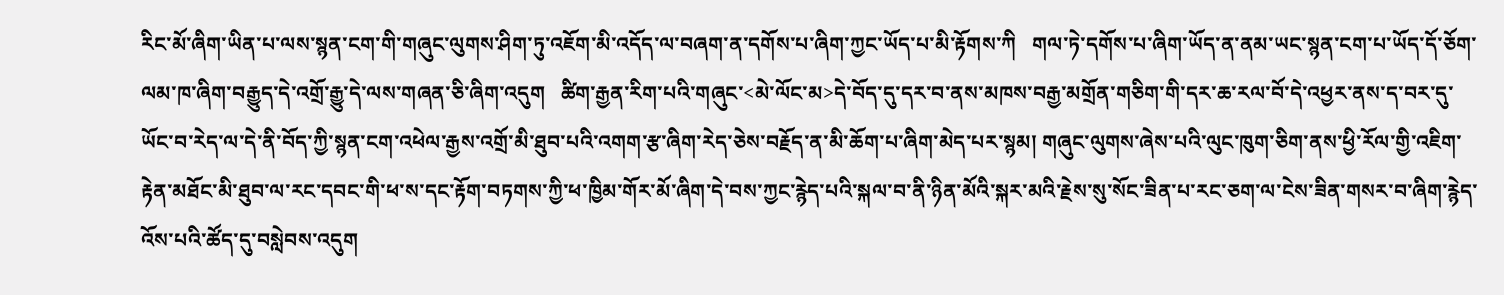རིང་མོ་ཞིག་ཡིན་པ་ལས་སྙན་ངག་གི་གཞུང་ལུགས་ཤིག་ཏུ་འཇོག་མི་འདོད་ལ་བཞག་ན་དགོས་པ་ཞིག་ཀྱང་ཡོད་པ་མི་རྟོགས་ཀི   གལ་ཏེ་དགོས་པ་ཞིག་ཡོད་ན་ནམ་ཡང་སྙན་ངག་པ་ཡོད་དོ་ཅོག་ལམ་ཁ་ཞིག་བརྒྱུད་དེ་འགྲོ་རྒྱུ་དེ་ལས་གཞན་ཅི་ཞིག་འདུག   ཚིག་རྒྱན་རིག་པའི་གཞུང་<མེ་ལོང་མ>དེ་བོད་དུ་དར་བ་ནས་མཁས་བརྒྱ་མགྲོན་གཅིག་གི་དར་ཆ་རལ་བོ་དེ་འཕྱར་ནས་ད་བར་དུ་ཡོང་བ་རེད་ལ་དེ་ནི་བོད་ཀྱི་སྙན་ངག་འཕེལ་རྒྱས་འགྲོ་མི་ཐུབ་པའི་འགག་རྩ་ཞིག་རེད་ཅེས་བརྗོད་ན་མི་ཆོག་པ་ཞིག་མེད་པར་སྙམ། གཞུང་ལུགས་ཞེས་པའི་ལུང་ཁུག་ཅིག་ནས་ཕྱི་རོལ་གྱི་འཇིག་རྟེན་མཐོང་མི་ཐུབ་ལ་རང་དབང་གི་ཕ་ས་དང་རྟོག་བཏགས་ཀྱི་ཕ་ཁྱིམ་གོར་མོ་ཞིག་དེ་བས་ཀྱང་རྙེད་པའི་སྐལ་བ་ནི་ཉིན་མོའི་སྐར་མའི་རྗེས་སུ་སོང་ཟིན་པ་རང་ཅག་ལ་ངེས་ཟིན་གསར་བ་ཞིག་རྙེད་འོས་པའི་ཚོད་དུ་བསླེབས་འདུག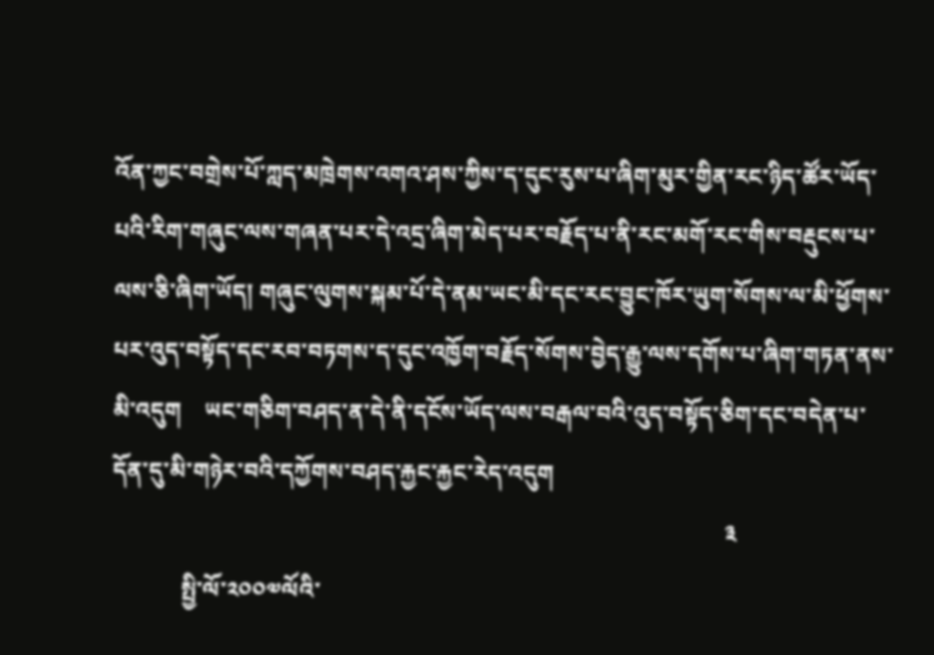འོན་ཀྱང་བགྲེས་པོ་ཀླད་མཁྲེགས་འགའ་ཤས་ཀྱིས་ད་དུང་རུས་པ་ཞིག་མུར་གྱིན་རང་ཉིད་ཚོར་ཡོད་པའི་རིག་གཞུང་ལས་གཞན་པར་དེ་འདྲ་ཞིག་མེད་པར་བརྗོད་པ་ནི་རང་མགོ་རང་གིས་བརྡུངས་པ་ལས་ཅི་ཞིག་ཡོད། གཞུང་ལུགས་སྐམ་པོ་དེ་ནམ་ཡང་མི་དང་རང་བྱུང་ཁོར་ཡུག་སོགས་ལ་མི་ཕྱོགས་པར་འུད་བསྟོད་དང་རབ་བཏགས་ད་དུང་འཁྱོག་བརྗོད་སོགས་བྱེད་རྒྱུ་ལས་དགོས་པ་ཞིག་གཏན་ནས་མི་འདུག    ཡང་གཅིག་བཤད་ན་དེ་ནི་དངོས་ཡོད་ལས་བརྒལ་བའི་འུད་བསྟོད་ཅིག་དང་བདེན་པ་དོན་དུ་མི་གཉེར་བའི་དཀྱོགས་བཤད་རྐྱང་རྐྱང་རེད་འདུག
                                                                                                           ༣
            སྤྱི་ལོ་༢༠༠༧ལོའི་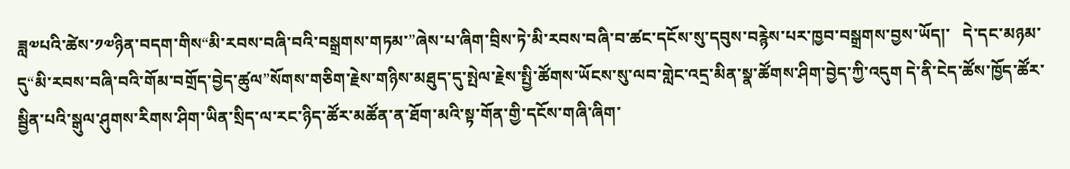ཟླ༧པའི་ཚེས་༡༧ཉིན་བདག་གིས“མི་རབས་བཞི་བའི་བསྒྲགས་གཏམ་”ཞེས་པ་ཞིག་བྲིས་ཏེ་མི་རབས་བཞི་བ་ཚང་དངོས་སུ་དབུས་བརྙེས་པར་ཁྱབ་བསྒྲགས་བྱས་ཡོད།་   དེ་དང་མཉམ་དུ“མི་རབས་བཞི་བའི་གོམ་བགྲོད་བྱེད་ཚུལ”སོགས་གཅིག་རྗེས་གཉིས་མཐུད་དུ་སྤེལ་རྗེས་སྤྱི་ཚོགས་ཡོངས་སུ་ལབ་གླེང་འདྲ་མིན་སྣ་ཚོགས་ཤིག་བྱེད་ཀྱི་འདུག དེ་ནི་ངེད་ཚོས་ཁྱོད་ཚོར་སྦྱིན་པའི་སྒུལ་ཤུགས་རིགས་ཤིག་ཡིན་སྲིད་ལ་རང་ཉིད་ཚོར་མཚོན་ན་ཐོག་མའི་སྟ་གོན་གྱི་དངོས་གཞི་ཞིག་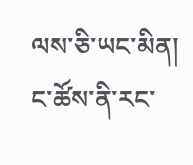ལས་ཅི་ཡང་མིན། ང་ཚོས་ནི་རང་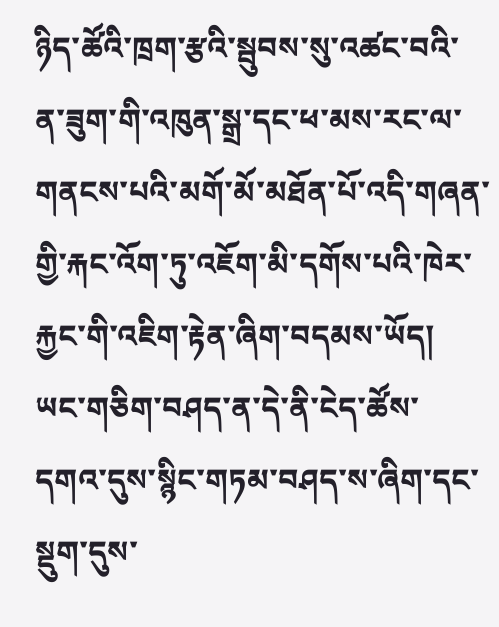ཉིད་ཚོའི་ཁྲག་རྩའི་སྦུབས་སུ་འཚང་བའི་ན་ཟུག་གི་འཁུན་སྒྲ་དང་ཕ་མས་རང་ལ་གནངས་པའི་མགོ་མོ་མཐོན་པོ་འདི་གཞན་གྱི་རྐང་འོག་ཏུ་འཇོག་མི་དགོས་པའི་ཁེར་རྐྱང་གི་འཇིག་རྟེན་ཞིག་བདམས་ཡོད། ཡང་གཅིག་བཤད་ན་དེ་ནི་ངེད་ཚོས་དགའ་དུས་སྙིང་གཏམ་བཤད་ས་ཞིག་དང་སྡུག་དུས་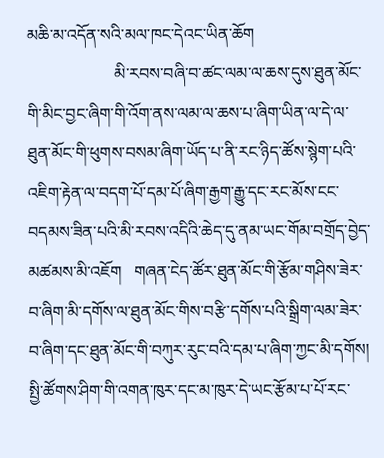མཆི་མ་འདོན་སའི་མལ་ཁང་དེའང་ཡིན་ཆོག
                     མི་རབས་བཞི་བ་ཚང་ལམ་ལ་ཆས་དུས་ཐུན་མོང་གི་མིང་བྱང་ཞིག་གི་འོག་ནས་ལམ་ལ་ཆས་པ་ཞིག་ཡིན་ལ་དེ་ལ་ཐུན་མོང་གི་ཕུགས་བསམ་ཞིག་ཡོད་པ་ནི་རང་ཉིད་ཚོས་སྙེག་པའི་འཇིག་རྟེན་ལ་བདག་པོ་དམ་པོ་ཞིག་རྒྱག་རྒྱུ་དང་རང་མོས་ངང་བདམས་ཟིན་པའི་མི་རབས་འདིའི་ཆེད་དུ་ནམ་ཡང་གོམ་བགྲོད་བྱེད་མཚམས་མི་འཇོག   གཞན་ངེད་ཚོར་ཐུན་མོང་གི་རྩོམ་གཤིས་ཟེར་བ་ཞིག་མི་དགོས་ལ་ཐུན་མོང་གིས་བརྩི་དགོས་པའི་སྒྲིག་ལམ་ཟེར་བ་ཞིག་དང་ཐུན་མོང་གི་བཀུར་རུང་བའི་དམ་པ་ཞིག་ཀྱང་མི་དགོས།   སྤྱི་ཚོགས་ཤིག་གི་འགན་ཁུར་དང་མ་ཁུར་དེ་ཡང་རྩོམ་པ་པོ་རང་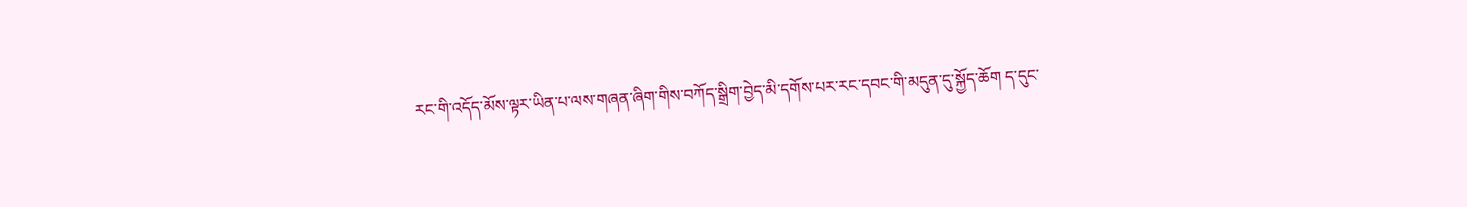རང་གི་འདོད་མོས་ལྟར་ཡིན་པ་ལས་གཞན་ཞིག་གིས་བཀོད་སྒྲིག་བྱེད་མི་དགོས་པར་རང་དབང་གི་མདུན་དུ་སྐྱོད་ཆོག ད་དུང་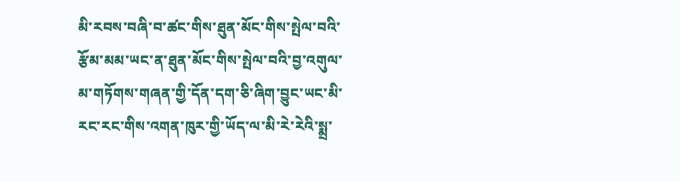མི་རབས་བཞི་བ་ཚང་གིས་ཐུན་མོང་གིས་སྤེལ་བའི་རྩོམ་མམ་ཡང་ན་ཐུན་མོང་གིས་སྤེལ་བའི་བྱ་འགུལ་མ་གཏོགས་གཞན་གྱི་དོན་དག་ཅི་ཞིག་བྱུང་ཡང་མི་རང་རང་གིས་འགན་ཁུར་གྱི་ཡོད་ལ་མི་རེ་རེའི་སྨྲ་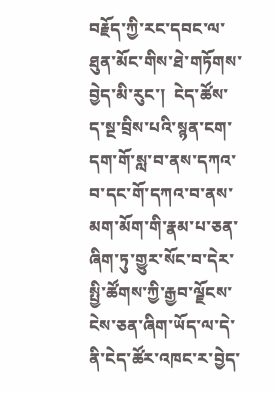བརྗོད་ཀྱི་རང་དབང་ལ་ཐུན་མོང་གིས་ཐེ་གཏོགས་བྱེད་མི་རུང་།  ངེད་ཚོས་ད་སྔ་བྲིས་པའི་སྙན་ངག་དག་གོ་སླ་བ་ནས་དཀའ་བ་དང་གོ་དཀའ་བ་ནས་མག་མོག་གི་རྣམ་པ་ཅན་ཞིག་ཏུ་གྱུར་སོང་བ་དེར་སྤྱི་ཚོགས་ཀྱི་རྒྱབ་ལྗོངས་ངེས་ཅན་ཞིག་ཡོད་ལ་དེ་ནི་ངེད་ཚོར་འཁང་ར་བྱེད་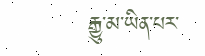རྒྱུ་མ་ཡིན་པར་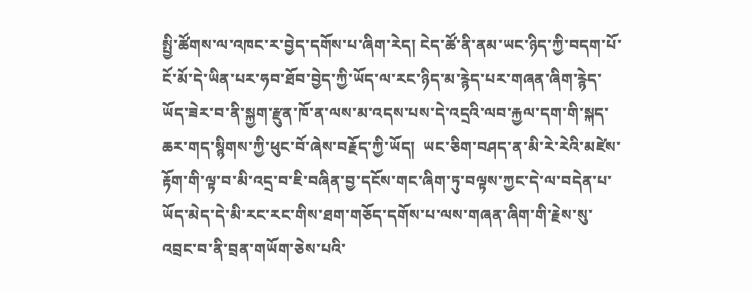སྤྱི་ཚོགས་ལ་འཁང་ར་བྱེད་དགོས་པ་ཞིག་རེད། ངེད་ཚོ་ནི་ནམ་ཡང་ཉིད་ཀྱི་བདག་པོ་ངོ་མོ་དེ་ཡིན་པར་ཧབ་ཐོབ་བྱེད་ཀྱི་ཡོད་ལ་རང་ཉིད་མ་རྙེད་པར་གཞན་ཞིག་རྙེད་ཡོད་ཟེར་བ་ནི་སྐྱག་རྫུན་ཁོ་ན་ལས་མ་འདས་པས་དེ་འདྲའི་ལབ་རྐྱལ་དག་གི་སྐད་ཆར་གད་སྙིགས་ཀྱི་ཕུང་བོ་ཞེས་བརྗོད་ཀྱི་ཡོད།  ཡང་ཅིག་བཤད་ན་མི་རེ་རེའི་མཛེས་རྟོག་གི་ལྟ་བ་མི་འདྲ་བ་ཇི་བཞིན་བྱ་དངོས་གང་ཞིག་ཏུ་བལྟས་ཀྱང་དེ་ལ་བདེན་པ་ཡོད་མེད་དེ་མི་རང་རང་གིས་ཐག་གཅོད་དགོས་པ་ལས་གཞན་ཞིག་གི་རྗེས་སུ་འབྲང་བ་ནི་བྲན་གཡོག་ཅེས་པའི་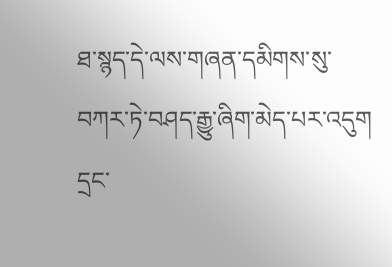ཐ་སྙད་དེ་ལས་གཞན་དམིགས་སུ་བཀར་ཏེ་བཤད་རྒྱུ་ཞིག་མེད་པར་འདུག     དྲང་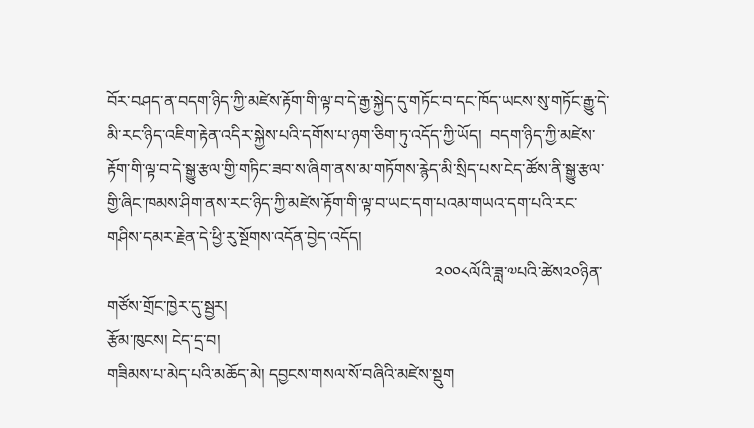བོར་བཤད་ན་བདག་ཉིད་ཀྱི་མཛེས་རྟོག་གི་ལྟ་བ་དེ་རྒྱ་སྐྱེད་དུ་གཏོང་བ་དང་ཁོད་ཡངས་སུ་གཏོང་རྒྱུ་དེ་མི་རང་ཉིད་འཇིག་རྟེན་འདིར་སྐྱེས་པའི་དགོས་པ་ཉག་ཅིག་ཏུ་འདོད་ཀྱི་ཡོད།  བདག་ཉིད་ཀྱི་མཛེས་རྟོག་གི་ལྟ་བ་དེ་སྒྱུ་རྩལ་གྱི་གཏིང་ཟབ་ས་ཞིག་ནས་མ་གཏོགས་རྙེད་མི་སྲིད་པས་ངེད་ཚོས་ནི་སྒྱུ་རྩལ་གྱི་ཞིང་ཁམས་ཤིག་ནས་རང་ཉིད་ཀྱི་མཛེས་རྟོག་གི་ལྟ་བ་ཡང་དག་པའམ་གཡའ་དག་པའི་རང་གཤིས་དམར་རྗེན་དེ་ཕྱི་རུ་སྔོགས་འདོན་བྱེད་འདོད།
                                                                               ༢༠༠༨ལོའི་ཟླ་༧པའི་ཚེས༢༠ཉིན་གཙོས་གྲོང་ཁྱེར་དུ་སྦྱར།
རྩོམ་ཁུངས། ངེད་དྲ་བ།
གཟིམས་པ་མེད་པའི་མཆོད་མེ། དབྱངས་གསལ་སོ་བཞིའི་མཛེས་སྡུག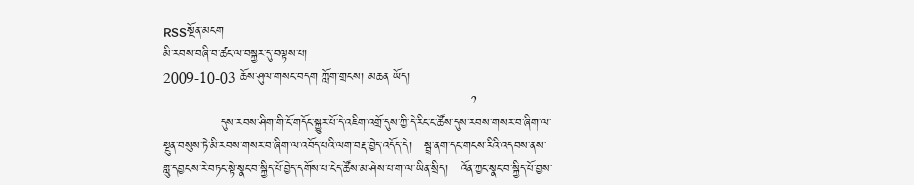RSSསྔོན་མངག
མི་རབས་བཞི་བ་ཚང་ལ་བསྐྱར་དུ་བལྟས་པ།
2009-10-03 ཆོས་ཤུལ་གསང་བདག ཀློག་གྲངས། མཆན ཡོད།
                                                                           ༡
              དུས་རབས་ཤིག་གི་ངོ་གདོང་སྐྱུར་པོ་དེ་འཇིག་འགྲོ་དུས་ཀྱི་དེ་རིང་ང་ཚོས་དུས་རབས་གསར་བ་ཞིག་ལ་སྔུན་བསུས་ཏེ་མི་རབས་གསར་བ་ཞིག་ལ་འབོད་པའི་ལག་བརྡ་བྱེད་འདོད་དེ།   སྦྲ་ནག་དང་གངས་རིའི་འདབས་ནས་གླུ་དབྱངས་རེ་བཏང་སྟེ་སྣང་བ་སྐྱིད་པོ་བྱེད་དགོས་པ་ངེད་ཚོས་མ་ཤེས་པ་ག་ལ་ཡིན་སྲིད།   འོན་ཀྱང་སྣང་བ་སྐྱིད་པོ་བྱས་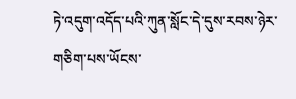ཏེ་འདུག་འདོད་པའི་ཀུན་སློང་དེ་དུས་རབས་ཉེར་གཅིག་པས་ཡོངས་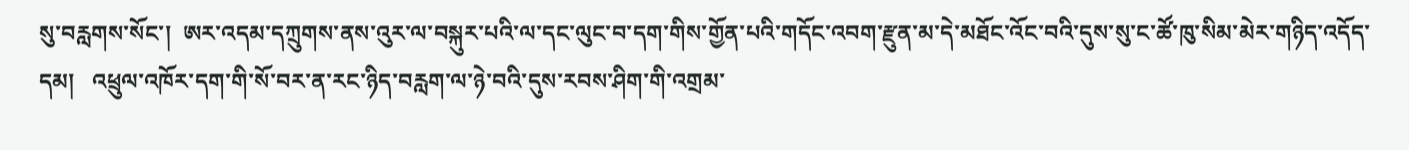སུ་བརླགས་སོང་།  ཨར་འདམ་དཀྲུགས་ནས་འུར་ལ་བསྐུར་པའི་ལ་དང་ལུང་བ་དག་གིས་གྱོན་པའི་གདོང་འབག་རྫུན་མ་དེ་མཐོང་འོང་བའི་དུས་སུ་ང་ཚོ་ཁུ་སིམ་མེར་གཉིད་འདོད་དམ།   འཕྲུལ་འཁོར་དག་གི་སོ་བར་ན་རང་ཉིད་བརླག་ལ་ཉེ་བའི་དུས་རབས་ཤིག་གི་འགྲམ་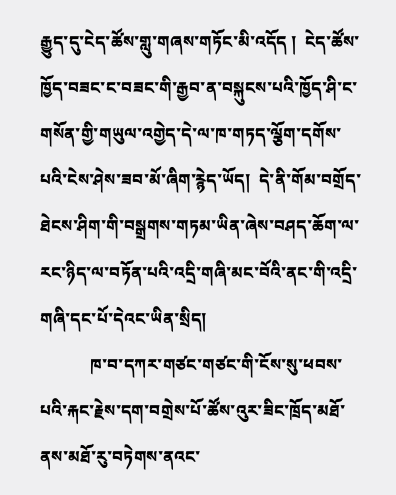རྒྱུད་དུ་ངེད་ཚོས་གླུ་གཞས་གཏོང་མི་འདོད །  ངེད་ཚོས་ཁྱོད་བཟང་ང་བཟང་གི་རྒྱབ་ན་བསྐུངས་པའི་ཁྱོད་ཤི་ང་གསོན་གྱི་གཡུལ་འགྱེད་དེ་ལ་ཁ་གཏད་ལྕོག་དགོས་པའི་ངེས་ཤེས་ཟབ་མོ་ཞིག་རྙེད་ཡོད།  དེ་ནི་གོམ་བགྲོད་ཐེངས་ཤིག་གི་བསྒྲགས་གཏམ་ཡིན་ཞེས་བཤད་ཆོག་ལ་རང་ཉིད་ལ་བཏོན་པའི་འདྲི་གཞི་མང་བོའི་ནང་གི་འདྲི་གཞི་དང་པོ་དེའང་ཡིན་སྲིད།
            ཁ་བ་དཀར་གཙང་གཙང་གི་ངོས་སུ་ཕབས་པའི་རྐང་རྗེས་དག་བགྲེས་པོ་ཚོས་འུར་ཟིང་ཁྲོད་མཐོ་ནས་མཐོ་རུ་བཏེགས་ནའང་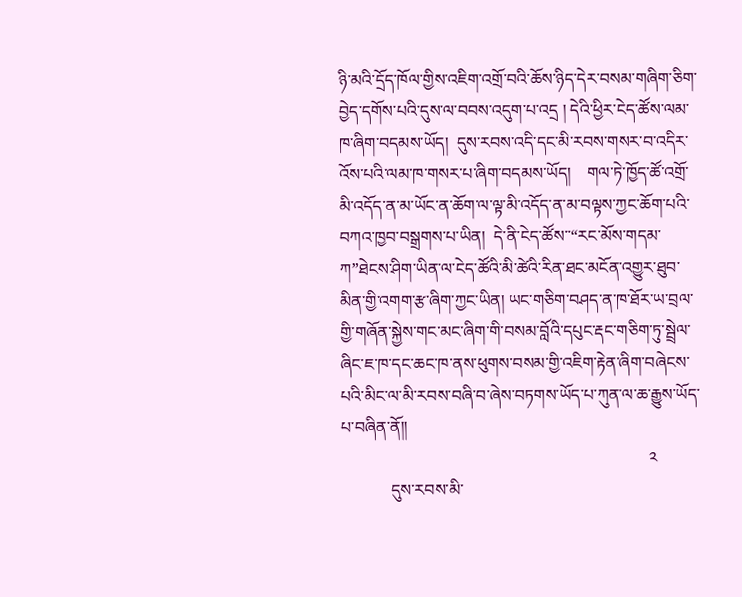ཉི་མའི་དྲོད་ཁོལ་གྱིས་འཇིག་འགྲོ་བའི་ཆོས་ཉིད་དེར་བསམ་གཞིག་ཅིག་བྱེད་དགོས་པའི་དུས་ལ་བབས་འདུག་པ་འདྲ ། དེའི་ཕྱིར་ངེད་ཚོས་ལམ་ཁ་ཞིག་བདམས་ཡོད།  དུས་རབས་འདི་དང་མི་རབས་གསར་བ་འདིར་འོས་པའི་ལམ་ཁ་གསར་པ་ཞིག་བདམས་ཡོད།    གལ་ཏེ་ཁྱོད་ཚོ་འགྲོ་མི་འདོད་ན་མ་ཡོང་ན་ཆོག་ལ་ལྟ་མི་འདོད་ན་མ་བལྟས་ཀྱང་ཆོག་པའི་བཀའ་ཁྱབ་བསྒྲགས་པ་ཡིན།  དེ་ནི་ངེད་ཚོས་་“རང་མོས་གདམ་ཀ”ཐེངས་ཤིག་ཡིན་ལ་ངེད་ཚོའི་མི་ཚེའི་རིན་ཐང་མངོན་འགྱུར་ཐུབ་མིན་གྱི་འགག་རྩ་ཞིག་ཀྱང་ཡིན། ཡང་གཅིག་བཤད་ན་ཁ་ཐོར་ཡ་བྲལ་གྱི་གཞོན་སྐྱེས་གང་མང་ཞིག་གི་བསམ་བློའི་དཔུང་རྡང་གཅིག་ཏུ་སྦྲེལ་ཞིང་ཇ་ཁ་དང་ཆང་ཁ་ནས་ཕུགས་བསམ་གྱི་འཇིག་རྟེན་ཞིག་བཞེངས་པའི་མིང་ལ་མི་རབས་བཞི་བ་ཞེས་བཏགས་ཡོད་པ་ཀུན་ལ་ཆ་རྒྱུས་ཡོད་པ་བཞིན་ནོ།།
                                                                          ༢
            དུས་རབས་མི་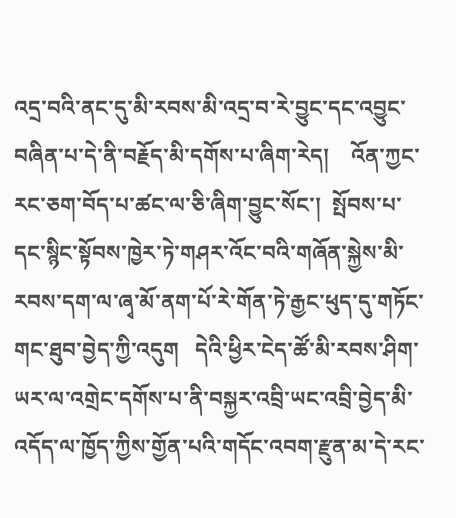འདྲ་བའི་ནང་དུ་མི་རབས་མི་འདྲ་བ་རེ་བྱུང་དང་འབྱུང་བཞིན་པ་དེ་ནི་བརྗོད་མི་དགོས་པ་ཞིག་རེད།    འོན་ཀྱང་རང་ཅག་བོད་པ་ཚང་ལ་ཅི་ཞིག་བྱུང་སོང་།  སྤོབས་པ་དང་སྙིང་སྟོབས་ཁྱེར་ཏེ་གཤར་འོང་བའི་གཞོན་སྐྱེས་མི་རབས་དག་ལ་ཞྭ་མོ་ནག་པོ་རེ་གོན་ཏེ་རྒྱང་ཕུད་དུ་གཏོང་གང་ཐུབ་བྱེད་ཀྱི་འདུག   དེའི་ཕྱིར་ངེད་ཚོ་མི་རབས་ཤིག་ཡར་ལ་འགྲེང་དགོས་པ་ནི་བསྐྱར་འབྲི་ཡང་འབྲི་བྱེད་མི་འདོད་ལ་ཁྱོད་ཀྱིས་གྱོན་པའི་གདོང་འབག་རྫུན་མ་དེ་རང་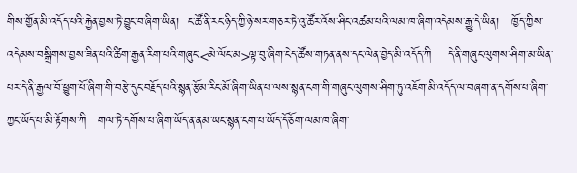གིས་གྱོན་མི་འདོད་པའི་རྐྱེན་བྱས་ཏེ་བྱུང་བ་ཞིག་ཡིན།  ང་ཚོ་ནི་རང་ཉིད་ཀྱི་ཉེ་སར་གཅར་ཏེ་འུ་ཚོར་འོས་ཤིང་འཚམ་པའི་ལམ་ཁ་ཞིག་འདེམས་རྒྱུ་དེ་ཡིན།   ཁྱོད་ཀྱིས་འདེམས་བསྒྲིགས་བྱས་ཟིན་པའི་ཚིག་རྒྱན་རིག་པའི་གཞུང་<མེ་ལོང་མ>ལྟ་བུ་ཞིག་ངེད་ཚོས་གཏན་ནས་དང་ལེན་བྱེད་མི་འདོད་ཀི    དེ་ནི་གཞུང་ལུགས་ཤིག་མ་ཡིན་པར་དེ་ནི་རྒྱལ་བོ་ཕྱུག་པོ་ཞིག་གི་བརྩེ་དུང་བརྗོད་པའི་སྙན་རྩོམ་རིང་མོ་ཞིག་ཡིན་པ་ལས་སྙན་ངག་གི་གཞུང་ལུགས་ཤིག་ཏུ་འཇོག་མི་འདོད་ལ་བཞག་ན་དགོས་པ་ཞིག་ཀྱང་ཡོད་པ་མི་རྟོགས་ཀི   གལ་ཏེ་དགོས་པ་ཞིག་ཡོད་ན་ནམ་ཡང་སྙན་ངག་པ་ཡོད་དོ་ཅོག་ལམ་ཁ་ཞིག་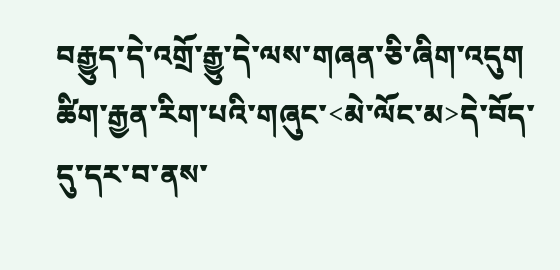བརྒྱུད་དེ་འགྲོ་རྒྱུ་དེ་ལས་གཞན་ཅི་ཞིག་འདུག   ཚིག་རྒྱན་རིག་པའི་གཞུང་<མེ་ལོང་མ>དེ་བོད་དུ་དར་བ་ནས་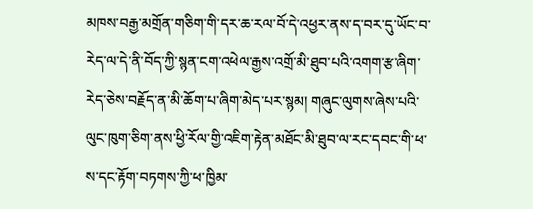མཁས་བརྒྱ་མགྲོན་གཅིག་གི་དར་ཆ་རལ་བོ་དེ་འཕྱར་ནས་ད་བར་དུ་ཡོང་བ་རེད་ལ་དེ་ནི་བོད་ཀྱི་སྙན་ངག་འཕེལ་རྒྱས་འགྲོ་མི་ཐུབ་པའི་འགག་རྩ་ཞིག་རེད་ཅེས་བརྗོད་ན་མི་ཆོག་པ་ཞིག་མེད་པར་སྙམ། གཞུང་ལུགས་ཞེས་པའི་ལུང་ཁུག་ཅིག་ནས་ཕྱི་རོལ་གྱི་འཇིག་རྟེན་མཐོང་མི་ཐུབ་ལ་རང་དབང་གི་ཕ་ས་དང་རྟོག་བཏགས་ཀྱི་ཕ་ཁྱིམ་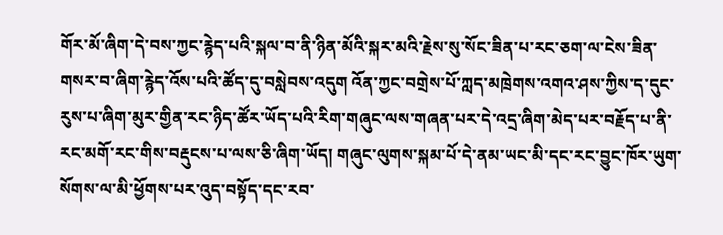གོར་མོ་ཞིག་དེ་བས་ཀྱང་རྙེད་པའི་སྐལ་བ་ནི་ཉིན་མོའི་སྐར་མའི་རྗེས་སུ་སོང་ཟིན་པ་རང་ཅག་ལ་ངེས་ཟིན་གསར་བ་ཞིག་རྙེད་འོས་པའི་ཚོད་དུ་བསླེབས་འདུག འོན་ཀྱང་བགྲེས་པོ་ཀླད་མཁྲེགས་འགའ་ཤས་ཀྱིས་ད་དུང་རུས་པ་ཞིག་མུར་གྱིན་རང་ཉིད་ཚོར་ཡོད་པའི་རིག་གཞུང་ལས་གཞན་པར་དེ་འདྲ་ཞིག་མེད་པར་བརྗོད་པ་ནི་རང་མགོ་རང་གིས་བརྡུངས་པ་ལས་ཅི་ཞིག་ཡོད། གཞུང་ལུགས་སྐམ་པོ་དེ་ནམ་ཡང་མི་དང་རང་བྱུང་ཁོར་ཡུག་སོགས་ལ་མི་ཕྱོགས་པར་འུད་བསྟོད་དང་རབ་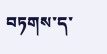བཏགས་ད་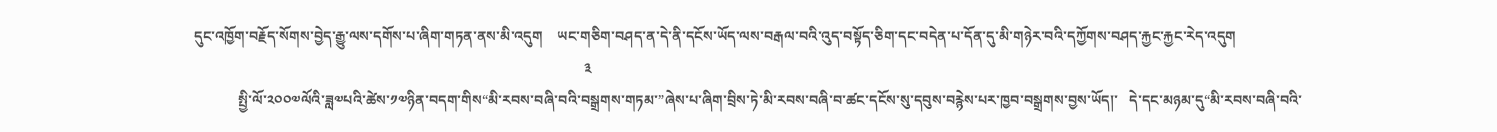དུང་འཁྱོག་བརྗོད་སོགས་བྱེད་རྒྱུ་ལས་དགོས་པ་ཞིག་གཏན་ནས་མི་འདུག    ཡང་གཅིག་བཤད་ན་དེ་ནི་དངོས་ཡོད་ལས་བརྒལ་བའི་འུད་བསྟོད་ཅིག་དང་བདེན་པ་དོན་དུ་མི་གཉེར་བའི་དཀྱོགས་བཤད་རྐྱང་རྐྱང་རེད་འདུག
                                                                                                           ༣
            སྤྱི་ལོ་༢༠༠༧ལོའི་ཟླ༧པའི་ཚེས་༡༧ཉིན་བདག་གིས“མི་རབས་བཞི་བའི་བསྒྲགས་གཏམ་”ཞེས་པ་ཞིག་བྲིས་ཏེ་མི་རབས་བཞི་བ་ཚང་དངོས་སུ་དབུས་བརྙེས་པར་ཁྱབ་བསྒྲགས་བྱས་ཡོད།་   དེ་དང་མཉམ་དུ“མི་རབས་བཞི་བའི་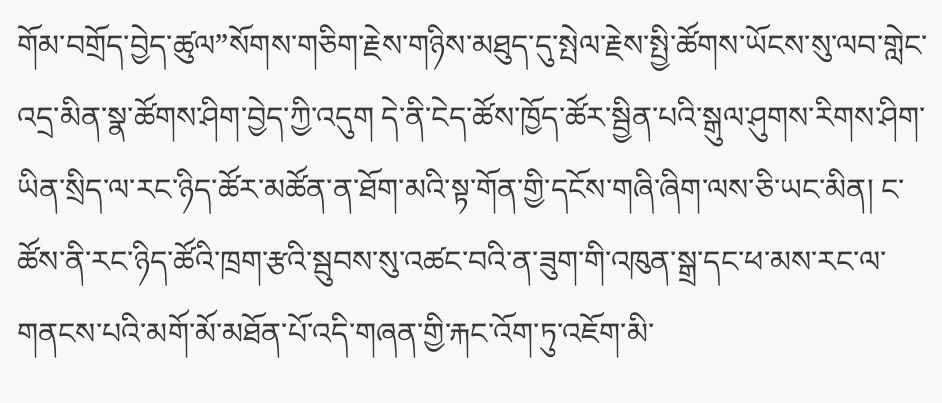གོམ་བགྲོད་བྱེད་ཚུལ”སོགས་གཅིག་རྗེས་གཉིས་མཐུད་དུ་སྤེལ་རྗེས་སྤྱི་ཚོགས་ཡོངས་སུ་ལབ་གླེང་འདྲ་མིན་སྣ་ཚོགས་ཤིག་བྱེད་ཀྱི་འདུག དེ་ནི་ངེད་ཚོས་ཁྱོད་ཚོར་སྦྱིན་པའི་སྒུལ་ཤུགས་རིགས་ཤིག་ཡིན་སྲིད་ལ་རང་ཉིད་ཚོར་མཚོན་ན་ཐོག་མའི་སྟ་གོན་གྱི་དངོས་གཞི་ཞིག་ལས་ཅི་ཡང་མིན། ང་ཚོས་ནི་རང་ཉིད་ཚོའི་ཁྲག་རྩའི་སྦུབས་སུ་འཚང་བའི་ན་ཟུག་གི་འཁུན་སྒྲ་དང་ཕ་མས་རང་ལ་གནངས་པའི་མགོ་མོ་མཐོན་པོ་འདི་གཞན་གྱི་རྐང་འོག་ཏུ་འཇོག་མི་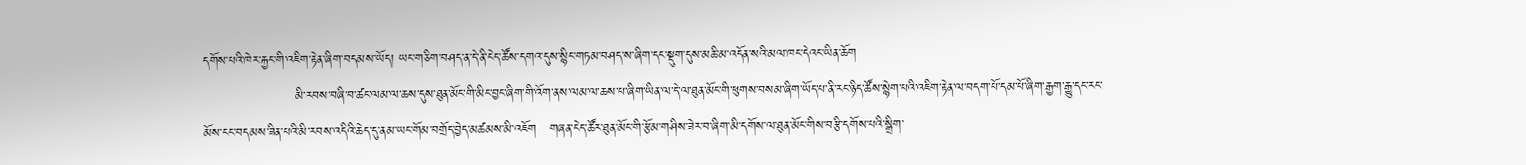དགོས་པའི་ཁེར་རྐྱང་གི་འཇིག་རྟེན་ཞིག་བདམས་ཡོད། ཡང་གཅིག་བཤད་ན་དེ་ནི་ངེད་ཚོས་དགའ་དུས་སྙིང་གཏམ་བཤད་ས་ཞིག་དང་སྡུག་དུས་མཆི་མ་འདོན་སའི་མལ་ཁང་དེའང་ཡིན་ཆོག
                     མི་རབས་བཞི་བ་ཚང་ལམ་ལ་ཆས་དུས་ཐུན་མོང་གི་མིང་བྱང་ཞིག་གི་འོག་ནས་ལམ་ལ་ཆས་པ་ཞིག་ཡིན་ལ་དེ་ལ་ཐུན་མོང་གི་ཕུགས་བསམ་ཞིག་ཡོད་པ་ནི་རང་ཉིད་ཚོས་སྙེག་པའི་འཇིག་རྟེན་ལ་བདག་པོ་དམ་པོ་ཞིག་རྒྱག་རྒྱུ་དང་རང་མོས་ངང་བདམས་ཟིན་པའི་མི་རབས་འདིའི་ཆེད་དུ་ནམ་ཡང་གོམ་བགྲོད་བྱེད་མཚམས་མི་འཇོག   གཞན་ངེད་ཚོར་ཐུན་མོང་གི་རྩོམ་གཤིས་ཟེར་བ་ཞིག་མི་དགོས་ལ་ཐུན་མོང་གིས་བརྩི་དགོས་པའི་སྒྲིག་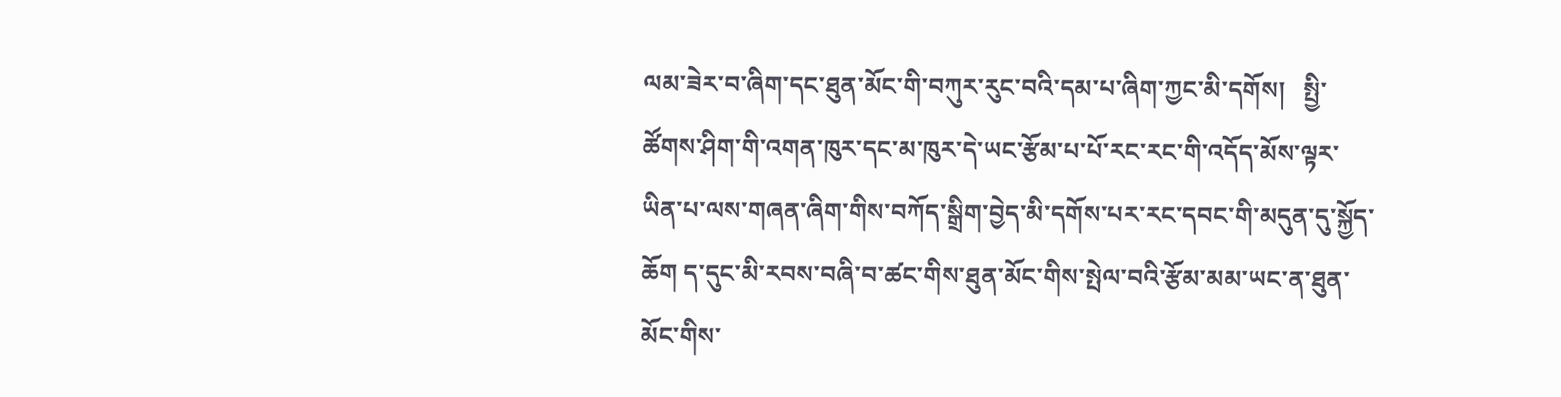ལམ་ཟེར་བ་ཞིག་དང་ཐུན་མོང་གི་བཀུར་རུང་བའི་དམ་པ་ཞིག་ཀྱང་མི་དགོས།   སྤྱི་ཚོགས་ཤིག་གི་འགན་ཁུར་དང་མ་ཁུར་དེ་ཡང་རྩོམ་པ་པོ་རང་རང་གི་འདོད་མོས་ལྟར་ཡིན་པ་ལས་གཞན་ཞིག་གིས་བཀོད་སྒྲིག་བྱེད་མི་དགོས་པར་རང་དབང་གི་མདུན་དུ་སྐྱོད་ཆོག ད་དུང་མི་རབས་བཞི་བ་ཚང་གིས་ཐུན་མོང་གིས་སྤེལ་བའི་རྩོམ་མམ་ཡང་ན་ཐུན་མོང་གིས་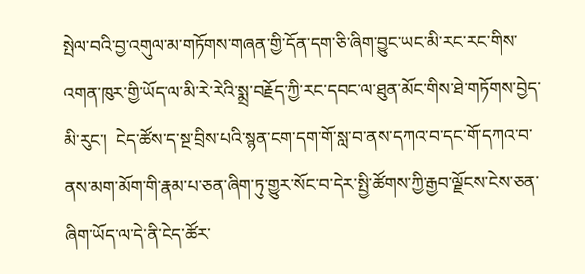སྤེལ་བའི་བྱ་འགུལ་མ་གཏོགས་གཞན་གྱི་དོན་དག་ཅི་ཞིག་བྱུང་ཡང་མི་རང་རང་གིས་འགན་ཁུར་གྱི་ཡོད་ལ་མི་རེ་རེའི་སྨྲ་བརྗོད་ཀྱི་རང་དབང་ལ་ཐུན་མོང་གིས་ཐེ་གཏོགས་བྱེད་མི་རུང་།  ངེད་ཚོས་ད་སྔ་བྲིས་པའི་སྙན་ངག་དག་གོ་སླ་བ་ནས་དཀའ་བ་དང་གོ་དཀའ་བ་ནས་མག་མོག་གི་རྣམ་པ་ཅན་ཞིག་ཏུ་གྱུར་སོང་བ་དེར་སྤྱི་ཚོགས་ཀྱི་རྒྱབ་ལྗོངས་ངེས་ཅན་ཞིག་ཡོད་ལ་དེ་ནི་ངེད་ཚོར་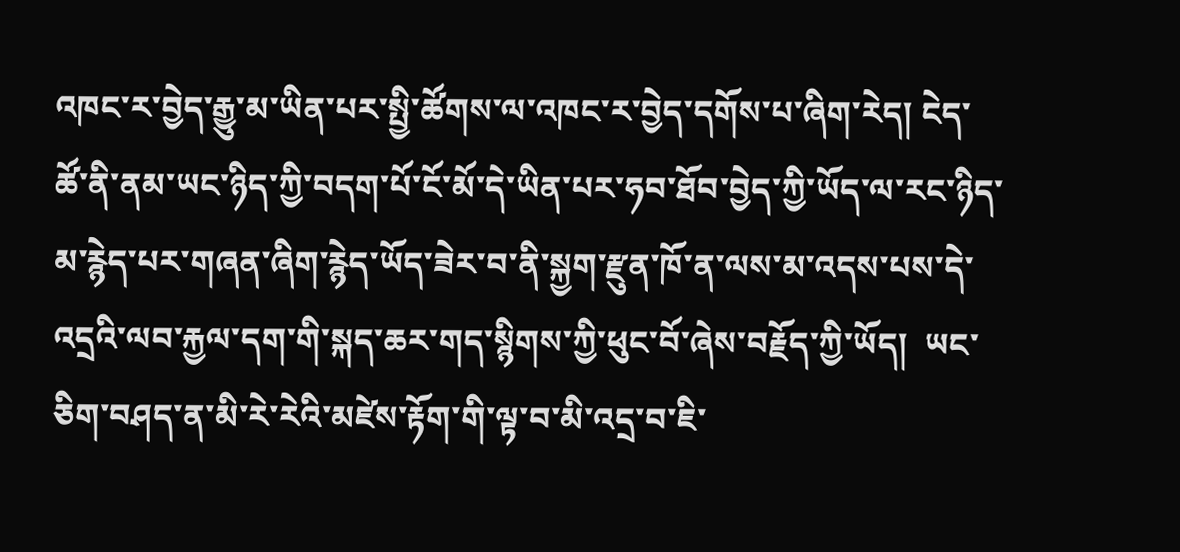འཁང་ར་བྱེད་རྒྱུ་མ་ཡིན་པར་སྤྱི་ཚོགས་ལ་འཁང་ར་བྱེད་དགོས་པ་ཞིག་རེད། ངེད་ཚོ་ནི་ནམ་ཡང་ཉིད་ཀྱི་བདག་པོ་ངོ་མོ་དེ་ཡིན་པར་ཧབ་ཐོབ་བྱེད་ཀྱི་ཡོད་ལ་རང་ཉིད་མ་རྙེད་པར་གཞན་ཞིག་རྙེད་ཡོད་ཟེར་བ་ནི་སྐྱག་རྫུན་ཁོ་ན་ལས་མ་འདས་པས་དེ་འདྲའི་ལབ་རྐྱལ་དག་གི་སྐད་ཆར་གད་སྙིགས་ཀྱི་ཕུང་བོ་ཞེས་བརྗོད་ཀྱི་ཡོད།  ཡང་ཅིག་བཤད་ན་མི་རེ་རེའི་མཛེས་རྟོག་གི་ལྟ་བ་མི་འདྲ་བ་ཇི་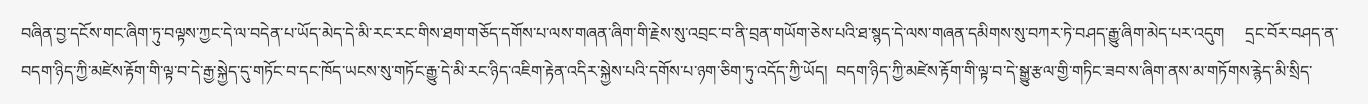བཞིན་བྱ་དངོས་གང་ཞིག་ཏུ་བལྟས་ཀྱང་དེ་ལ་བདེན་པ་ཡོད་མེད་དེ་མི་རང་རང་གིས་ཐག་གཅོད་དགོས་པ་ལས་གཞན་ཞིག་གི་རྗེས་སུ་འབྲང་བ་ནི་བྲན་གཡོག་ཅེས་པའི་ཐ་སྙད་དེ་ལས་གཞན་དམིགས་སུ་བཀར་ཏེ་བཤད་རྒྱུ་ཞིག་མེད་པར་འདུག     དྲང་བོར་བཤད་ན་བདག་ཉིད་ཀྱི་མཛེས་རྟོག་གི་ལྟ་བ་དེ་རྒྱ་སྐྱེད་དུ་གཏོང་བ་དང་ཁོད་ཡངས་སུ་གཏོང་རྒྱུ་དེ་མི་རང་ཉིད་འཇིག་རྟེན་འདིར་སྐྱེས་པའི་དགོས་པ་ཉག་ཅིག་ཏུ་འདོད་ཀྱི་ཡོད།  བདག་ཉིད་ཀྱི་མཛེས་རྟོག་གི་ལྟ་བ་དེ་སྒྱུ་རྩལ་གྱི་གཏིང་ཟབ་ས་ཞིག་ནས་མ་གཏོགས་རྙེད་མི་སྲིད་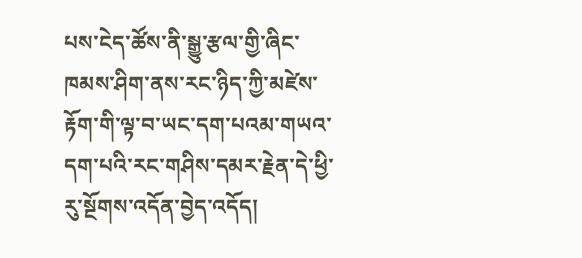པས་ངེད་ཚོས་ནི་སྒྱུ་རྩལ་གྱི་ཞིང་ཁམས་ཤིག་ནས་རང་ཉིད་ཀྱི་མཛེས་རྟོག་གི་ལྟ་བ་ཡང་དག་པའམ་གཡའ་དག་པའི་རང་གཤིས་དམར་རྗེན་དེ་ཕྱི་རུ་སྔོགས་འདོན་བྱེད་འདོད།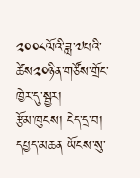༢༠༠༨ལོའི་ཟླ་༧པའི་ཚེས༢༠ཉིན་གཙོས་གྲོང་ཁྱེར་དུ་སྦྱར།
རྩོམ་ཁུངས། ངེད་དྲ་བ།
དཔྱད་མཆན ཡོངས་སུ་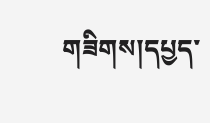གཟིགས།དཔྱད་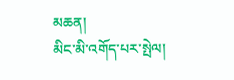མཆན།
མིང་མི་འགོད་པར་སྤེལ།